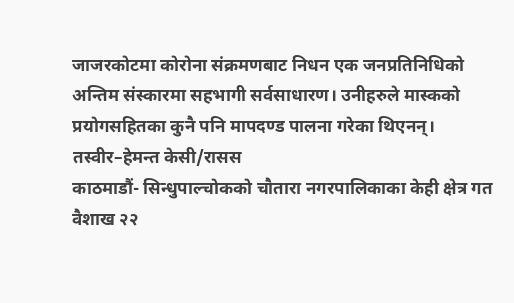जाजरकोटमा कोरोना संक्रमणबाट निधन एक जनप्रतिनिधिको अन्तिम संस्कारमा सहभागी सर्वसाधारण। उनीहरुले मास्कको प्रयोगसहितका कुनै पनि मापदण्ड पालना गरेका थिएनन्। तस्वीर–हेमन्त केसी/रासस
काठमाडौं- सिन्धुपाल्चोकको चौतारा नगरपालिकाका केही क्षेत्र गत वैशाख २२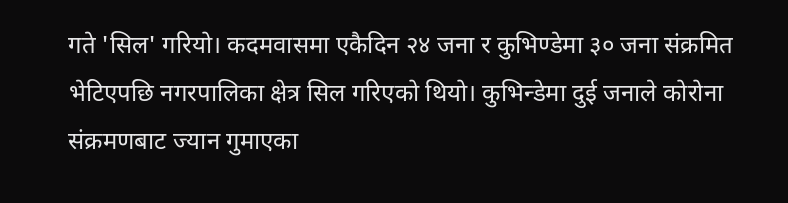गते 'सिल' गरियो। कदमवासमा एकैदिन २४ जना र कुभिण्डेमा ३० जना संक्रमित भेटिएपछि नगरपालिका क्षेत्र सिल गरिएको थियो। कुभिन्डेमा दुई जनाले कोरोना संक्रमणबाट ज्यान गुमाएका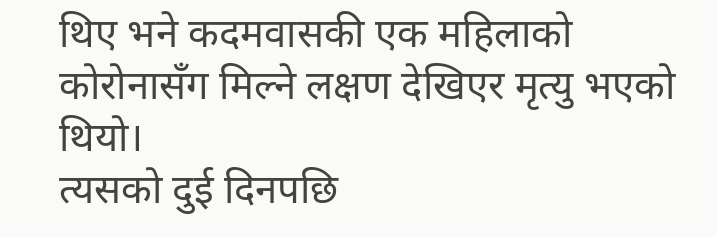थिए भने कदमवासकी एक महिलाको कोरोनासँग मिल्ने लक्षण देखिएर मृत्यु भएको थियो।
त्यसको दुई दिनपछि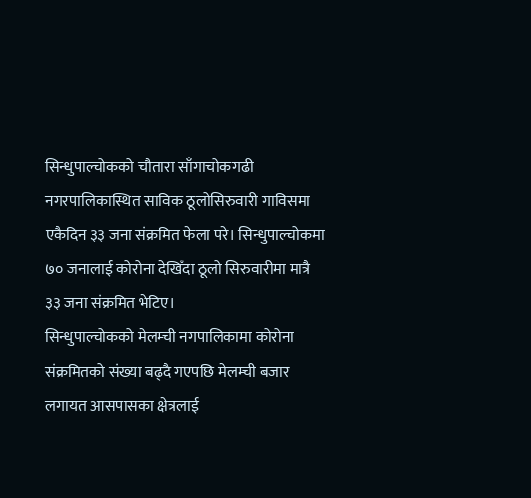सिन्धुपाल्चोकको चौतारा साँगाचोकगढी नगरपालिकास्थित साविक ठूलोसिरुवारी गाविसमा एकैदिन ३३ जना संक्रमित फेला परे। सिन्धुपाल्चोकमा ७० जनालाई कोरोना देखिँदा ठूलो सिरुवारीमा मात्रै ३३ जना संक्रमित भेटिए।
सिन्धुपाल्चोकको मेलम्ची नगपालिकामा कोरोना संक्रमितको संख्या बढ्दै गएपछि मेलम्ची बजार लगायत आसपासका क्षेत्रलाई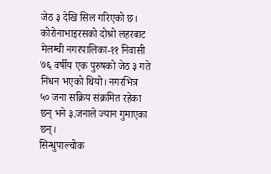जेठ ३ देखि सिल गरिएको छ।
कोरोनाभाइरसको दोश्रो लहरबाट मेलम्ची नगरपालिका-११ निवासी ७६ वर्षीय एक पुरुषको जेठ ३ गते निधन भएको थियो। नगरभित्र ५० जना सक्रिय संक्रमित रहेका छन् भने ३.जनाले ज्यान गुमाएका छन्।
सिन्धुपाल्चोक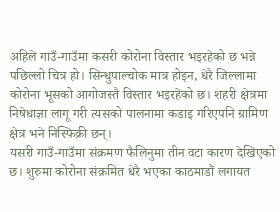अहिले गाउँ-गाउँमा कसरी कोरोना विस्तार भइरहेको छ भन्ने पछिल्लो चित्र हो। सिन्धुपाल्चोक मात्र होइन, धेरै जिल्लामा कोरोना भूसको आगोजस्तै विस्तार भइरहेको छ। शहरी क्षेत्रमा निषेधाज्ञा लागू गरी त्यसको पालनामा कडाइ गरिएपनि ग्रामिण क्षेत्र भने निस्फिक्री छन्।
यसरी गाउँ-गाउँमा संक्रमण फैलिनुमा तीन वटा कारण देखिएको छ। शुरुमा कोरोना संक्रमित धेरै भएका काठमाडौं लगायत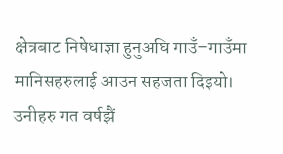क्षेत्रबाट निषेधाज्ञा हुनुअघि गाउँ–गाउँमा मानिसहरुलाई आउन सहजता दिइयो। उनीहरु गत वर्षझैं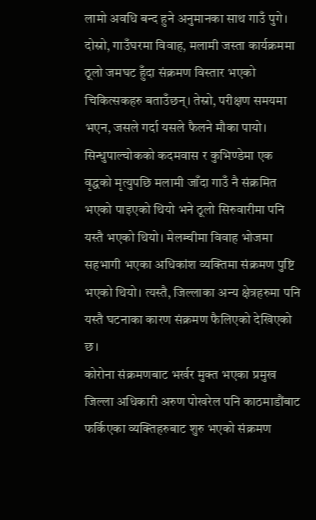लामो अवधि बन्द हुने अनुमानका साथ गाउँ पुगे। दोस्रो, गाउँघरमा विवाह, मलामी जस्ता कार्यक्रममा ठूलो जमघट हुँदा संक्रमण विस्तार भएको चिकित्सकहरु बताउँछन्। तेस्रो, परीक्षण समयमा भएन, जसले गर्दा यसले फैलने मौका पायो।
सिन्धुपाल्चोकको कदमवास र कुभिण्डेमा एक वृद्धको मृत्युपछि मलामी जाँदा गाउँ नै संक्रमित भएको पाइएको थियो भने ठूलो सिरुवारीमा पनि यस्तै भएको थियो। मेलम्चीमा विवाह भोजमा सहभागी भएका अधिकांश व्यक्तिमा संक्रमण पुष्टि भएको थियो। त्यस्तै, जिल्लाका अन्य क्षेत्रहरुमा पनि यस्तै घटनाका कारण संक्रमण फैलिएको देखिएको छ।
कोरोना संक्रमणबाट भर्खर मुक्त भएका प्रमुख जिल्ला अधिकारी अरुण पोखरेल पनि काठमाडौंबाट फर्किएका व्यक्तिहरुबाट शुरु भएको संक्रमण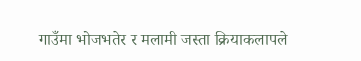गाउँमा भोजभतेर र मलामी जस्ता क्रियाकलापले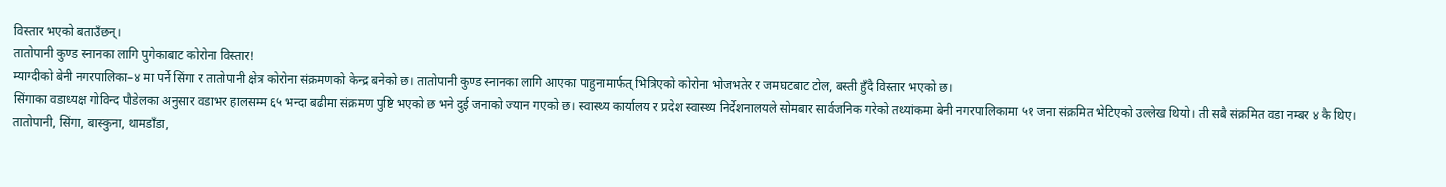विस्तार भएको बताउँछन्।
तातोपानी कुण्ड स्नानका लागि पुगेकाबाट कोरोना विस्तार!
म्याग्दीको बेनी नगरपालिका–४ मा पर्ने सिंगा र तातोपानी क्षेत्र कोरोना संक्रमणको केन्द्र बनेको छ। तातोपानी कुण्ड स्नानका लागि आएका पाहुनामार्फत् भित्रिएको कोरोना भोजभतेर र जमघटबाट टोल, बस्ती हुँदै विस्तार भएको छ।
सिंगाका वडाध्यक्ष गोविन्द पौडेलका अनुसार वडाभर हालसम्म ६५ भन्दा बढीमा संक्रमण पुष्टि भएको छ भने दुई जनाको ज्यान गएको छ। स्वास्थ्य कार्यालय र प्रदेश स्वास्थ्य निर्देशनालयले सोमबार सार्वजनिक गरेको तथ्यांकमा बेनी नगरपालिकामा ५१ जना संक्रमित भेटिएको उल्लेख थियो। ती सबै संक्रमित वडा नम्बर ४ कै थिए।
तातोपानी, सिंगा, बास्कुना, थामडाँडा,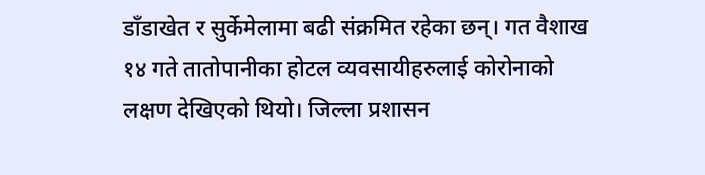डाँडाखेत र सुर्केमेलामा बढी संक्रमित रहेका छन्। गत वैशाख १४ गते तातोपानीका होटल व्यवसायीहरुलाई कोरोनाको लक्षण देखिएको थियो। जिल्ला प्रशासन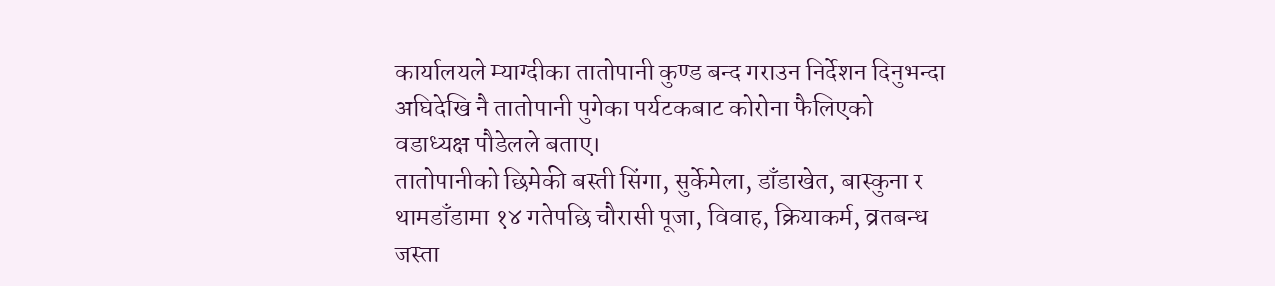कार्यालयले म्याग्दीका तातोपानी कुण्ड बन्द गराउन निर्देशन दिनुभन्दा अघिदेखि नै तातोपानी पुगेका पर्यटकबाट कोरोना फैलिएको वडाध्यक्ष पौडेलले बताए।
तातोपानीको छिमेकी बस्ती सिंगा, सुर्केमेला, डाँडाखेत, बास्कुना र थामडाँडामा १४ गतेपछि चौरासी पूजा, विवाह, क्रियाकर्म, व्रतबन्ध जस्ता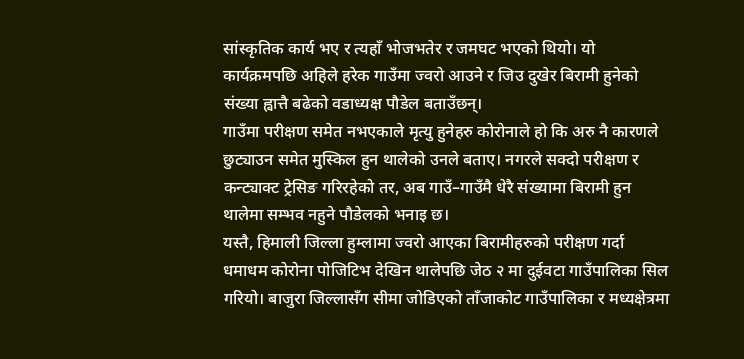सांस्कृतिक कार्य भए र त्यहाँ भोजभतेर र जमघट भएको थियो। यो कार्यक्रमपछि अहिले हरेक गाउँमा ज्वरो आउने र जिउ दुखेर बिरामी हुनेको संख्या ह्वात्तै बढेको वडाध्यक्ष पौडेल बताउँछन्।
गाउँमा परीक्षण समेत नभएकाले मृत्यु हुनेहरु कोरोनाले हो कि अरु नै कारणले छुट्याउन समेत मुस्किल हुन थालेको उनले बताए। नगरले सक्दो परीक्षण र कन्ट्याक्ट ट्रेसिङ गरिरहेको तर, अब गाउँ–गाउँमै धेरै संख्यामा बिरामी हुन थालेमा सम्भव नहुने पौडेलको भनाइ छ।
यस्तै, हिमाली जिल्ला हुम्लामा ज्वरो आएका बिरामीहरुको परीक्षण गर्दा धमाधम कोरोना पोजिटिभ देखिन थालेपछि जेठ २ मा दुईवटा गाउँपालिका सिल गरियो। बाजुरा जिल्लासँग सीमा जोडिएको ताँजाकोट गाउँपालिका र मध्यक्षेत्रमा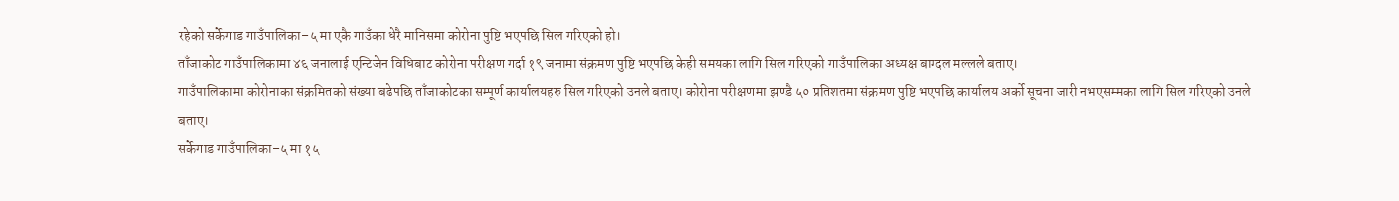रहेको सर्केगाड गाउँपालिका–५ मा एकै गाउँका धेरै मानिसमा कोरोना पुष्टि भएपछि सिल गरिएको हो।
ताँजाकोट गाउँपालिकामा ४६ जनालाई एन्टिजेन विधिबाट कोरोना परीक्षण गर्दा १९ जनामा संक्रमण पुष्टि भएपछि केही समयका लागि सिल गरिएको गाउँपालिका अध्यक्ष बाग्दल मल्लले बताए।
गाउँपालिकामा कोरोनाका संक्रमितको संख्या बढेपछि ताँजाकोटका सम्पूर्ण कार्यालयहरु सिल गरिएको उनले बताए। कोरोना परीक्षणमा झण्डै ५० प्रतिशतमा संक्रमण पुष्टि भएपछि कार्यालय अर्को सूचना जारी नभएसम्मका लागि सिल गरिएको उनले बताए।
सर्केगाड गाउँपालिका–५ मा १५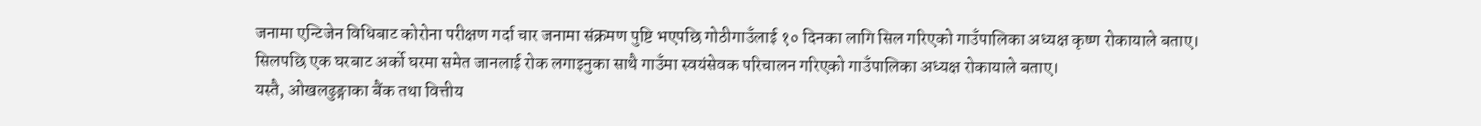जनामा एन्टिजेन विधिबाट कोरोना परीक्षण गर्दा चार जनामा संक्रमण पुष्टि भएपछि गोठीगाउँलाई १० दिनका लागि सिल गरिएको गाउँपालिका अध्यक्ष कृष्ण रोकायाले बताए।
सिलपछि एक घरबाट अर्को घरमा समेत जानलाई रोक लगाइनुका साथै गाउँमा स्वयंसेवक परिचालन गरिएको गाउँपालिका अध्यक्ष रोकायाले बताए।
यस्तै, ओखलढुङ्गाका बैंक तथा वित्तीय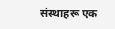संस्थाहरू एक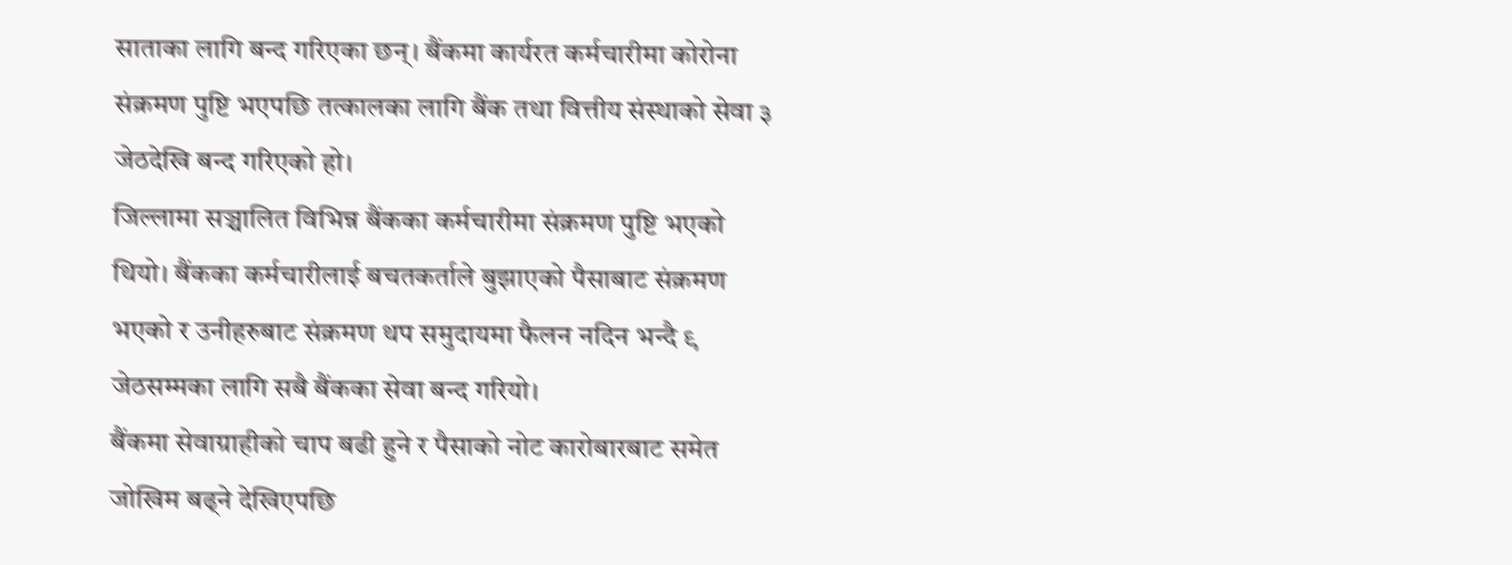साताका लागि बन्द गरिएका छन्। बैंकमा कार्यरत कर्मचारीमा कोरोना संक्रमण पुष्टि भएपछि तत्कालका लागि बैंक तथा वित्तीय संस्थाको सेवा ३ जेठदेखि बन्द गरिएको हो।
जिल्लामा सञ्चालित विभिन्न बैंकका कर्मचारीमा संक्रमण पुष्टि भएको थियो। बैंकका कर्मचारीलाई बचतकर्ताले बुझाएको पैसाबाट संक्रमण भएको र उनीहरुबाट संक्रमण थप समुदायमा फैलन नदिन भन्दै ९ जेठसम्मका लागि सबै बैंकका सेवा बन्द गरियो।
बैंकमा सेवाग्राहीको चाप बढी हुने र पैसाको नोट कारोबारबाट समेत जोखिम बढ्ने देखिएपछि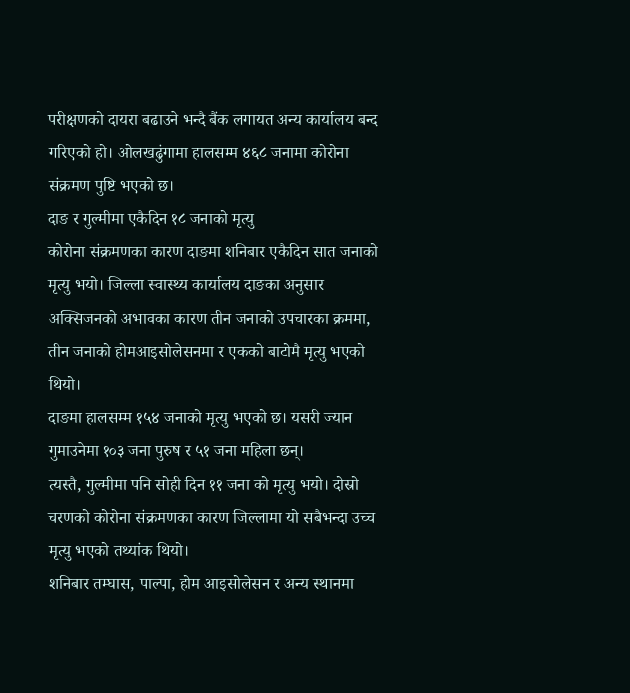परीक्षणको दायरा बढाउने भन्दै बैंक लगायत अन्य कार्यालय बन्द गरिएको हो। ओलखढुंगामा हालसम्म ४६८ जनामा कोरोना संक्रमण पुष्टि भएको छ।
दाङ र गुल्मीमा एकैदिन १८ जनाको मृत्यु
कोरोना संक्रमणका कारण दाङमा शनिबार एकैदिन सात जनाको मृत्यु भयो। जिल्ला स्वास्थ्य कार्यालय दाङका अनुसार अक्सिजनको अभावका कारण तीन जनाको उपचारका क्रममा, तीन जनाको होमआइसोलेसनमा र एकको बाटोमै मृत्यु भएको थियो।
दाङमा हालसम्म १५४ जनाको मृत्यु भएको छ। यसरी ज्यान गुमाउनेमा १०३ जना पुरुष र ५१ जना महिला छन्।
त्यस्तै, गुल्मीमा पनि सोही दिन ११ जना को मृत्यु भयो। दोस्रो चरणको कोरोना संक्रमणका कारण जिल्लामा यो सबैभन्दा उच्च मृत्यु भएको तथ्यांक थियो।
शनिबार तम्घास, पाल्पा, होम आइसोलेसन र अन्य स्थानमा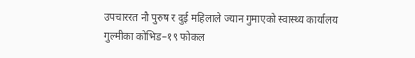उपचाररत नौ पुरुष र दुई महिलाले ज्यान गुमाएको स्वास्थ्य कार्यालय गुल्मीका कोभिड–१९ फोकल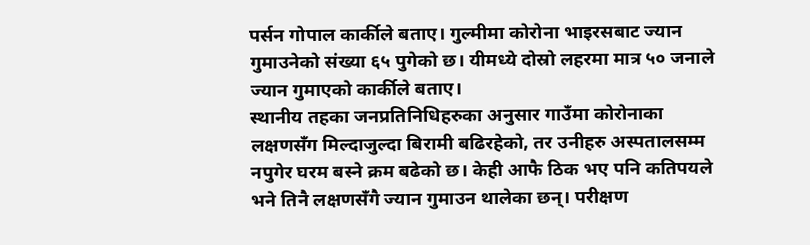पर्सन गोपाल कार्कीले बताए। गुल्मीमा कोरोना भाइरसबाट ज्यान गुमाउनेको संख्या ६५ पुगेको छ। यीमध्ये दोस्रो लहरमा मात्र ५० जनाले ज्यान गुमाएको कार्कीले बताए।
स्थानीय तहका जनप्रतिनिधिहरुका अनुसार गाउँमा कोरोनाका लक्षणसँग मिल्दाजुल्दा बिरामी बढिरहेको, तर उनीहरु अस्पतालसम्म नपुगेर घरम बस्ने क्रम बढेको छ। केही आफै ठिक भए पनि कतिपयले भने तिनै लक्षणसँगै ज्यान गुमाउन थालेका छन्। परीक्षण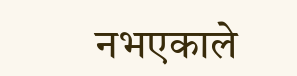नभएकाले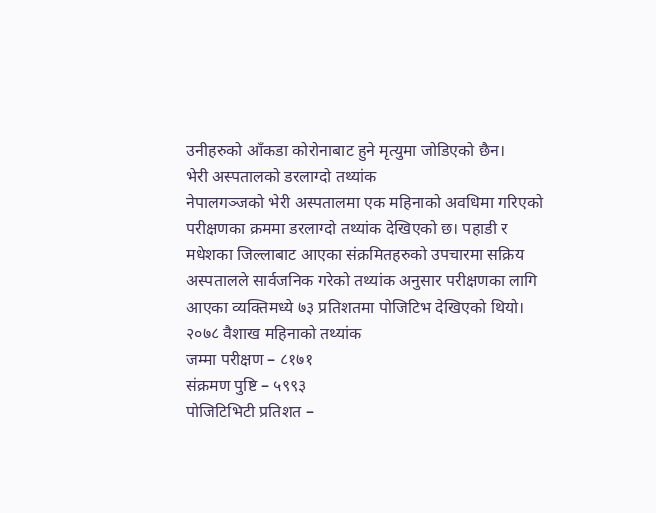उनीहरुको आँकडा कोरोनाबाट हुने मृत्युमा जोडिएको छैन।
भेरी अस्पतालको डरलाग्दो तथ्यांक
नेपालगञ्जको भेरी अस्पतालमा एक महिनाको अवधिमा गरिएको परीक्षणका क्रममा डरलाग्दो तथ्यांक देखिएको छ। पहाडी र मधेशका जिल्लाबाट आएका संक्रमितहरुको उपचारमा सक्रिय अस्पतालले सार्वजनिक गरेको तथ्यांक अनुसार परीक्षणका लागि आएका व्यक्तिमध्ये ७३ प्रतिशतमा पोजिटिभ देखिएको थियो।
२०७८ वैशाख महिनाको तथ्यांक
जम्मा परीक्षण – ८१७१
संक्रमण पुष्टि – ५९९३
पोजिटिभिटी प्रतिशत –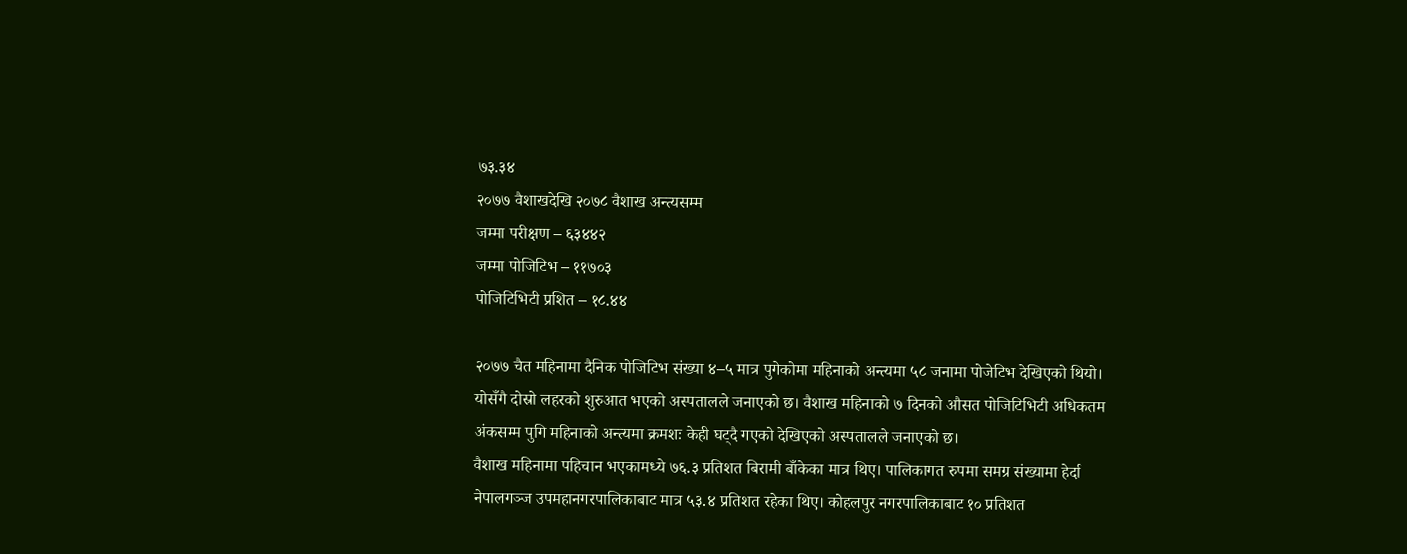७३.३४
२०७७ वैशाखदेखि २०७८ वैशाख अन्त्यसम्म
जम्मा परीक्षण – ६३४४२
जम्मा पोजिटिभ – ११७०३
पोजिटिभिटी प्रशित – १८.४४

२०७७ चैत महिनामा दैनिक पोजिटिभ संख्या ४–५ मात्र पुगेकोमा महिनाको अन्त्यमा ५८ जनामा पोजेटिभ देखिएको थियो। योसँगै दोस्रो लहरको शुरुआत भएको अस्पतालले जनाएको छ। वैशाख महिनाको ७ दिनको औसत पोजिटिभिटी अधिकतम अंकसम्म पुगि महिनाको अन्त्यमा क्रमशः केही घट्दै गएको देखिएको अस्पतालले जनाएको छ।
वैशाख महिनामा पहिचान भएकामध्ये ७६.३ प्रतिशत बिरामी बाँकेका मात्र थिए। पालिकागत रुपमा समग्र संख्यामा हेर्दा नेपालगञ्ज उपमहानगरपालिकाबाट मात्र ५३.४ प्रतिशत रहेका थिए। कोहलपुर नगरपालिकाबाट १० प्रतिशत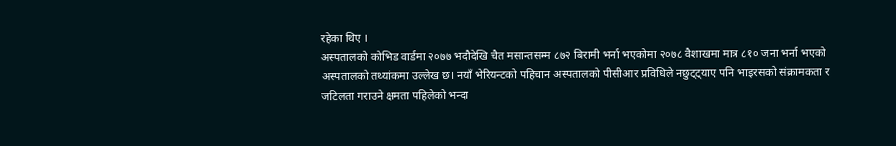रहेका थिए ।
अस्पतालको कोभिड वार्डमा २०७७ भदौदेखि चैत मसान्तसम्म ८७२ बिरामी भर्ना भएकोमा २०७८ वैशाखमा मात्र ८१० जना भर्ना भएको अस्पतालको तथ्यांकमा उल्लेख छ। नयाँ भेरियन्टको पहिचान अस्पतालको पीसीआर प्रविधिले नछुट्ट्याए पनि भाइरसको संक्रामकता र जटिलता गराउने क्षमता पहिलेको भन्दा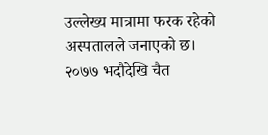उल्लेख्य मात्रामा फरक रहेको अस्पतालले जनाएको छ।
२०७७ भदौदेखि चैत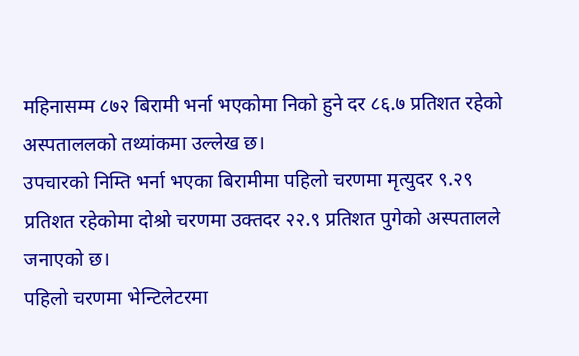महिनासम्म ८७२ बिरामी भर्ना भएकोमा निको हुने दर ८६.७ प्रतिशत रहेको अस्पताललको तथ्यांकमा उल्लेख छ।
उपचारको निम्ति भर्ना भएका बिरामीमा पहिलो चरणमा मृत्युदर ९.२९ प्रतिशत रहेकोमा दोश्रो चरणमा उक्तदर २२.९ प्रतिशत पुगेको अस्पतालले जनाएको छ।
पहिलो चरणमा भेन्टिलेटरमा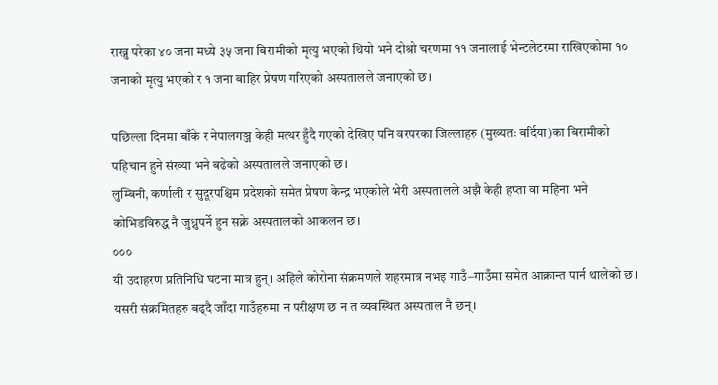राख्नु परेका ४० जना मध्ये ३५ जना बिरामीको मृत्यु भएको थियो भने दोश्रो चरणमा ११ जनालाई भेन्टलेटरमा राखिएकोमा १० जनाको मृत्यु भएको र १ जना बाहिर प्रेषण गरिएको अस्पतालले जनाएको छ।

पछिल्ला दिनमा बाँके र नेपालगञ्ज केही मत्थर हुँदै गएको देखिए पनि वरपरका जिल्लाहरु (मुख्यतः बर्दिया)का बिरामीको पहिचान हुने संख्या भने बढेको अस्पतालले जनाएको छ।
लुम्बिनी, कर्णाली र सुदूरपश्चिम प्रदेशको समेत प्रेषण केन्द्र भएकोले भेरी अस्पतालले अझै केही हप्ता वा महिना भने कोभिडविरुद्ध नै जुध्नुपर्ने हुन सक्ने अस्पतालको आकलन छ।
०००
यी उदाहरण प्रतिनिधि घटना मात्र हुन्। अहिले कोरोना संक्रमणले शहरमात्र नभइ गाउँ–गाउँमा समेत आक्रान्त पार्न थालेको छ। यसरी संक्रमितहरु बढ्दै जाँदा गाउँहरुमा न परीक्षण छ न त व्यवस्थित अस्पताल नै छन्।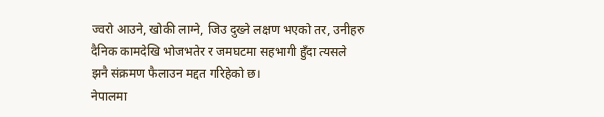ज्वरो आउने, खोकी लाग्ने, जिउ दुख्ने लक्षण भएको तर, उनीहरु दैनिक कामदेखि भोजभतेर र जमघटमा सहभागी हुँदा त्यसले झनै संक्रमण फैलाउन मद्दत गरिहेको छ।
नेपालमा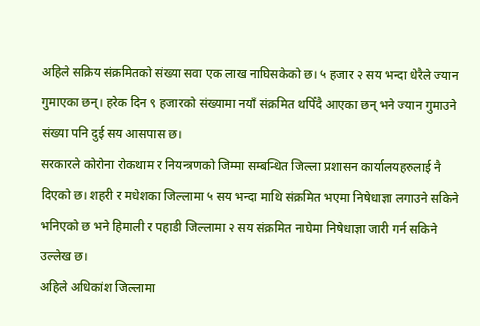अहिले सक्रिय संक्रमितको संख्या सवा एक लाख नाघिसकेको छ। ५ हजार २ सय भन्दा धेरैले ज्यान गुमाएका छन्। हरेक दिन ९ हजारको संख्यामा नयाँ संक्रमित थपिँदै आएका छन् भने ज्यान गुमाउने संख्या पनि दुई सय आसपास छ।
सरकारले कोरोना रोकथाम र नियन्त्रणको जिम्मा सम्बन्धित जिल्ला प्रशासन कार्यालयहरुलाई नै दिएको छ। शहरी र मधेशका जिल्लामा ५ सय भन्दा माथि संक्रमित भएमा निषेधाज्ञा लगाउने सकिने भनिएको छ भने हिमाली र पहाडी जिल्लामा २ सय संक्रमित नाघेमा निषेधाज्ञा जारी गर्न सकिने उल्लेख छ।
अहिले अधिकांश जिल्लामा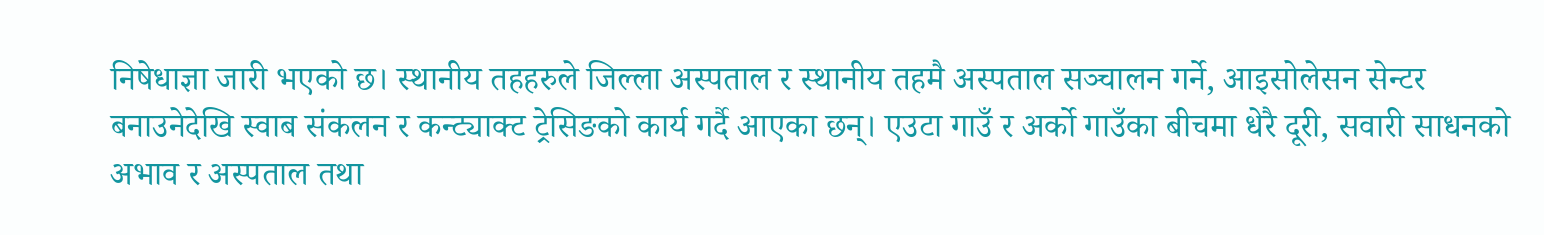निषेधाज्ञा जारी भएको छ। स्थानीय तहहरुले जिल्ला अस्पताल र स्थानीय तहमै अस्पताल सञ्चालन गर्ने, आइसोलेसन सेन्टर बनाउनेदेखि स्वाब संकलन र कन्ट्याक्ट ट्रेसिङको कार्य गर्दै आएका छन्। एउटा गाउँ र अर्को गाउँका बीचमा धेरै दूरी, सवारी साधनको अभाव र अस्पताल तथा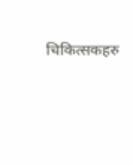चिकित्सकहरु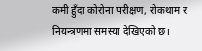कमी हुँदा कोरोना परीक्षण, रोकथाम र नियन्त्रणमा समस्या देखिएको छ।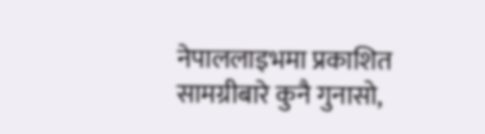नेपाललाइभमा प्रकाशित सामग्रीबारे कुनै गुनासो,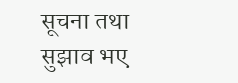सूचना तथा सुझाव भए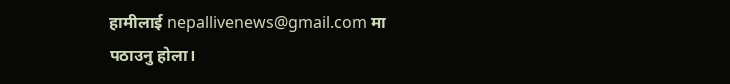हामीलाई nepallivenews@gmail.com मा
पठाउनु होला।